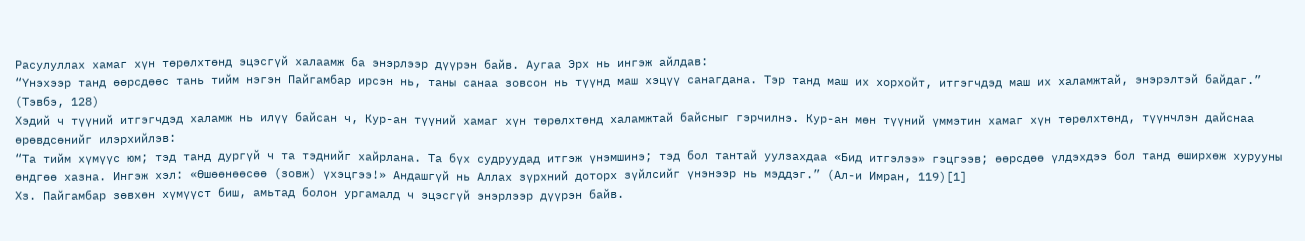Расулуллах хамаг хүн төрөлхтөнд эцэсгүй халаамж ба энэрлээр дүүрэн байв. Аугаа Эрх нь ингэж айлдав:
“Үнэхээр танд өөрсдөөс тань тийм нэгэн Пайгамбар ирсэн нь, таны санаа зовсон нь түүнд маш хэцүү санагдана. Тэр танд маш их хорхойт, итгэгчдэд маш их халамжтай, энэрэлтэй байдаг.” (Тэвбэ, 128)
Хэдий ч түүний итгэгчдэд халамж нь илүү байсан ч, Кур-ан түүний хамаг хүн төрөлхтөнд халамжтай байсныг гэрчилнэ. Кур-ан мөн түүний үммэтин хамаг хүн төрөлхтөнд, түүнчлэн дайснаа өрөвдсөнийг илэрхийлэв:
“Та тийм хүмүүс юм; тэд танд дургүй ч та тэднийг хайрлана. Та бүх судруудад итгэж үнэмшинэ; тэд бол тантай уулзахдаа «Бид итгэлээ» гэцгээв; өөрсдөө үлдэхдээ бол танд өширхөж хурууны өндгөө хазна. Ингэж хэл: «Өшөөнөөсөө (зовж) үхэцгээ!» Андашгүй нь Аллах зүрхний доторх зүйлсийг үнэнээр нь мэддэг.” (Ал-и Имран, 119)[1]
Хз. Пайгамбар зөвхөн хүмүүст биш, амьтад болон ургамалд ч эцэсгүй энэрлээр дүүрэн байв.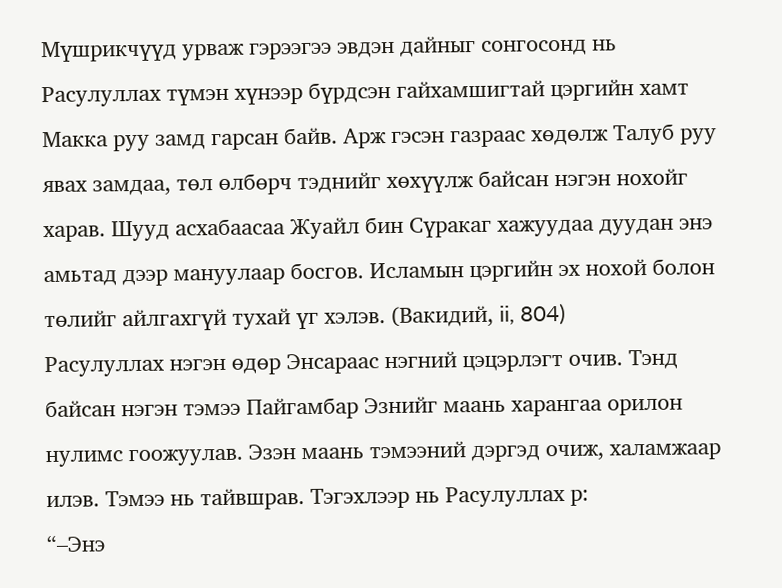Мүшрикчүүд урваж гэрээгээ эвдэн дайныг сонгосонд нь Расулуллах түмэн хүнээр бүрдсэн гайхамшигтай цэргийн хамт Макка руу замд гарсан байв. Арж гэсэн газраас хөдөлж Талуб руу явах замдаа, төл өлбөрч тэднийг хөхүүлж байсан нэгэн нохойг харав. Шууд асхабаасаа Жуайл бин Сүракаг хажуудаа дуудан энэ амьтад дээр мануулаар босгов. Исламын цэргийн эх нохой болон төлийг айлгахгүй тухай үг хэлэв. (Вакидий, ii, 804)
Расулуллах нэгэн өдөр Энсараас нэгний цэцэрлэгт очив. Тэнд байсан нэгэн тэмээ Пайгамбар Эзнийг маань харангаа орилон нулимс гоожуулав. Эзэн маань тэмээний дэргэд очиж, халамжаар илэв. Тэмээ нь тайвшрав. Тэгэхлээр нь Расулуллах р:
“–Энэ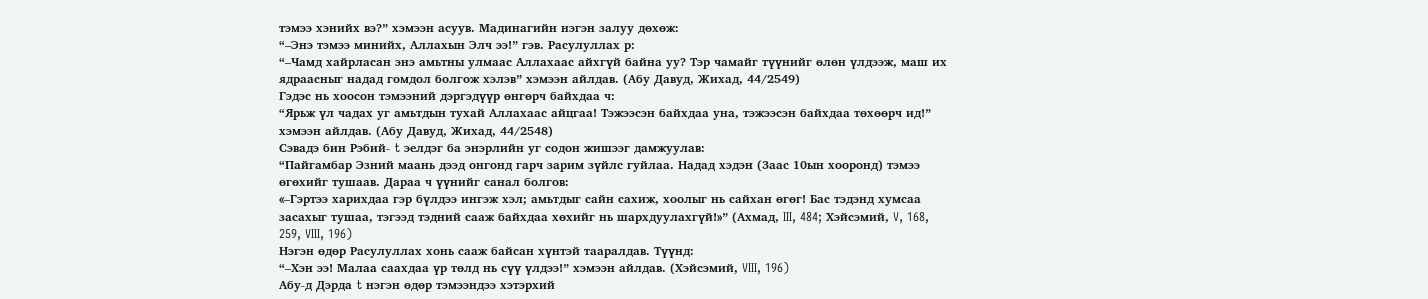тэмээ хэнийх вэ?” хэмээн асуув. Мадинагийн нэгэн залуу дөхөж:
“–Энэ тэмээ минийх, Аллахын Элч ээ!” гэв. Расулуллах р:
“–Чамд хайрласан энэ амьтны улмаас Аллахаас айхгүй байна уу? Тэр чамайг түүнийг өлөн үлдээж, маш их ядраасныг надад гомдол болгож хэлэв” хэмээн айлдав. (Абу Давуд, Жихад, 44/2549)
Гэдэс нь хоосон тэмээний дэргэдүүр өнгөрч байхдаа ч:
“Ярьж үл чадах уг амьтдын тухай Аллахаас айцгаа! Тэжээсэн байхдаа уна, тэжээсэн байхдаа төхөөрч ид!” хэмээн айлдав. (Абу Давуд, Жихад, 44/2548)
Сэвадэ бин Рэбий- t эелдэг ба энэрлийн уг содон жишээг дамжуулав:
“Пайгамбар Эзний маань дээд онгонд гарч зарим зүйлс гуйлаа. Надад хэдэн (3аас 10ын хооронд) тэмээ өгөхийг тушаав. Дараа ч үүнийг санал болгов:
«–Гэртээ харихдаа гэр бүлдээ ингэж хэл; амьтдыг сайн сахиж, хоолыг нь сайхан өгөг! Бас тэдэнд хумсаа засахыг тушаа, тэгээд тэдний сааж байхдаа хөхийг нь шархдуулахгүй!»” (Ахмад, III, 484; Хэйсэмий, V, 168, 259, VIII, 196)
Нэгэн өдөр Расулуллах хонь сааж байсан хүнтэй тааралдав. Түүнд:
“–Хэн ээ! Малаа саахдаа үр төлд нь сүү үлдээ!” хэмээн айлдав. (Хэйсэмий, VIII, 196)
Абу-д Дэрда t нэгэн өдөр тэмээндээ хэтэрхий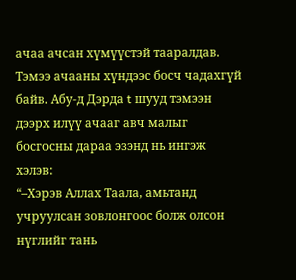ачаа ачсан хүмүүстэй тааралдав. Тэмээ ачааны хүндээс босч чадахгүй байв. Абу-д Дэрда t шууд тэмээн дээрх илүү ачааг авч малыг босгосны дараа эзэнд нь ингэж хэлэв:
“–Хэрэв Аллах Таала, амьтанд учруулсан зовлонгоос болж олсон нүглийг тань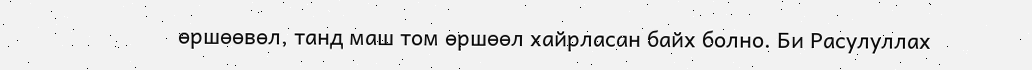өршөөвөл, танд маш том өршөөл хайрласан байх болно. Би Расулуллах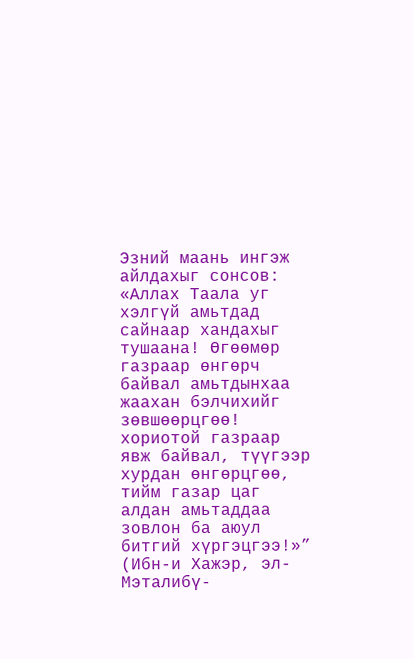Эзний маань ингэж айлдахыг сонсов:
«Аллах Таала уг хэлгүй амьтдад сайнаар хандахыг тушаана! Өгөөмөр газраар өнгөрч байвал амьтдынхаа жаахан бэлчихийг зөвшөөрцгөө! хориотой газраар явж байвал, түүгээр хурдан өнгөрцгөө, тийм газар цаг алдан амьтаддаа зовлон ба аюул битгий хүргэцгээ!»” (Ибн-и Хажэр, эл-Мэталибү-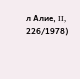л Алие, II, 226/1978)